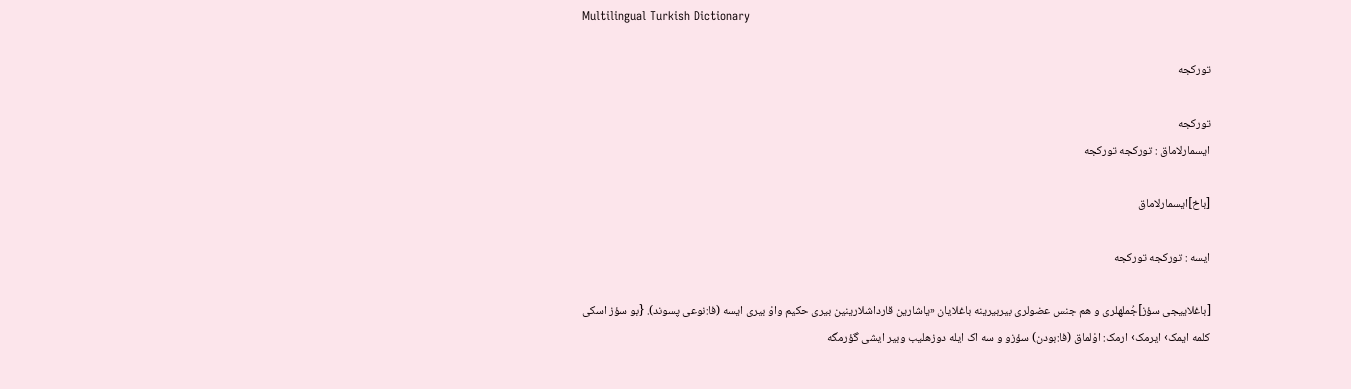Multilingual Turkish Dictionary

تورکجه

تورکجه
ایسمارلاماق : تورکجه تورکجه

[باخ]ایسمارلاماق

ایسه : تورکجه تورکجه

[باغلاییجی سؤز]جُملهلری و هم جنس عضولری بیربیرینه باغلایان «یاشارین قارداشلارینین بیری حکیم واوْ بیری ایسه (فا:نوعی پسوند). {بو سؤز اسکی کلمه ایمک› ایرمک› ارمک: اوْلماق (فا:بودن) سؤزو و سه اک ایله دوزهلیب وبیر ایشی گؤرمگه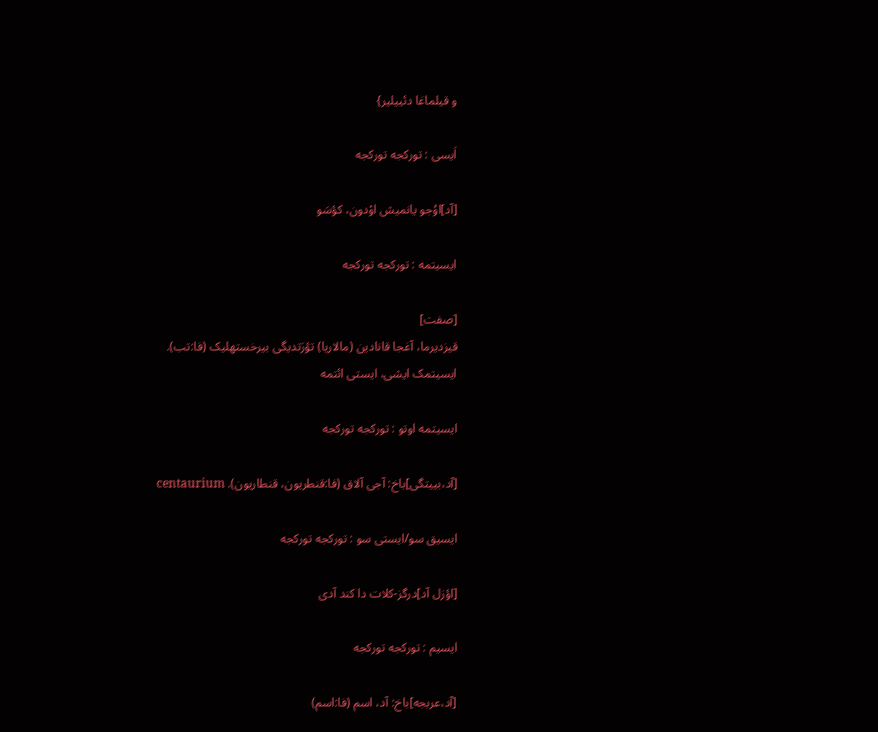و قیلماغا دئییلیر}

اَیسی : تورکجه تورکجه

[آد]اوُجو یانمیش اوْدون، کؤسَو

ایسیتمه : تورکجه تورکجه

[صفت]
قیزدیرما، آغجا قانادین (مالاریا) تؤرَتدیگی بیرخستهلیک (فا:تب).
ایسیتمک ایشی، ایستی ائتمه

ایسیتمه اوتو : تورکجه تورکجه

[آد،بییتگی]باخ: آجی آلاق (فا:قنطریون، قنطاریون). centaurium

ایسیق سو/ایستی سو : تورکجه تورکجه

[اؤزل آد]درگز-کلات دا کند آدی

ایسیم : تورکجه تورکجه

[آد،عربجه]باخ: آد، اسم (فا:اسم)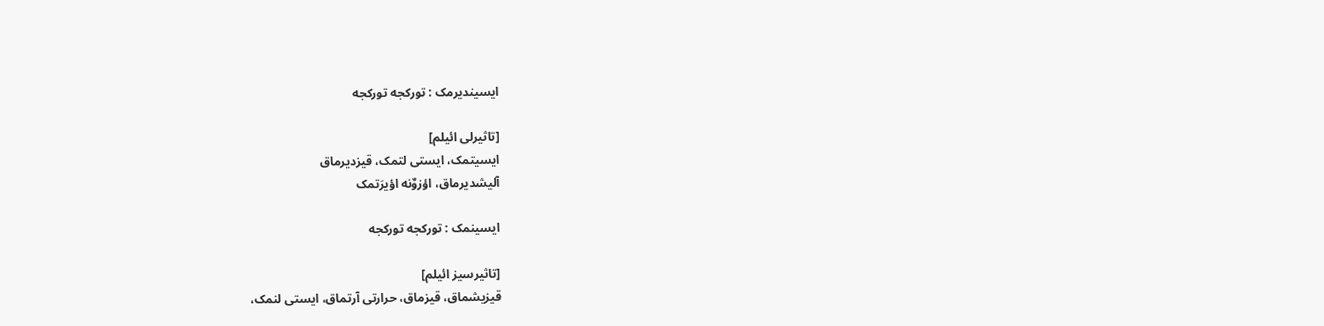ایسیندیرمک : تورکجه تورکجه

[تاثیرلی ائیلم]
ایسیتمک، ایستی لتمک، قیزدیرماق
آلیشدیرماق، اؤزوٌنه اؤیرَتمک

ایسینمک : تورکجه تورکجه

[تاثیرسیز ائیلم]
قیزیشماق، قیزماق، حرارتی آرتماق، ایستی لنمک،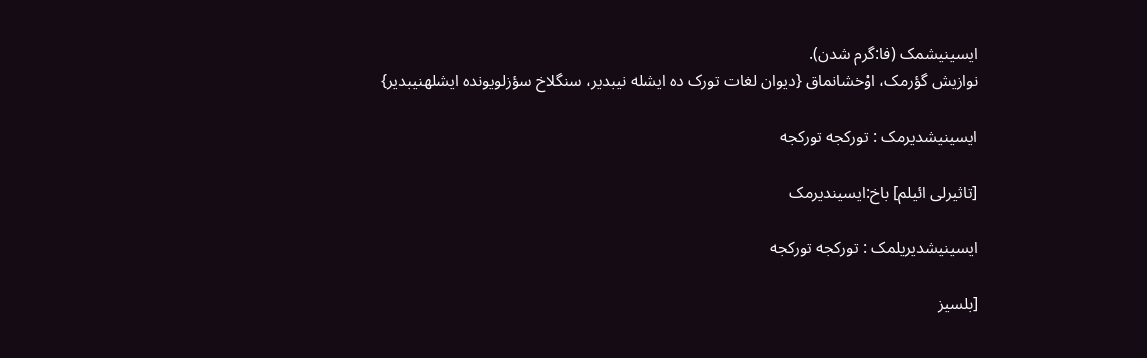ایسینیشمک (فا:گرم شدن).
نوازیش گؤرمک، اوْخشانماق {دیوان لغات تورک ده ایشله نیبدیر، سنگلاخ سؤزلویونده ایشلهنیبدیر}

ایسینیشدیرمک : تورکجه تورکجه

[تاثیرلی ائیلم] باخ:ایسیندیرمک

ایسینیشدیریلمک : تورکجه تورکجه

[بلسیز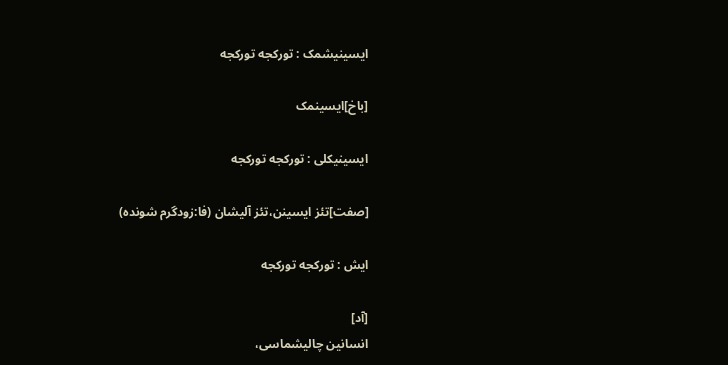ایسینیشمک : تورکجه تورکجه

[باخ]ایسینمک

ایسینیکلی : تورکجه تورکجه

[صفت]تئز ایسینن،تئز آلیشان (فا:زودگرم شونده)

ایش : تورکجه تورکجه

[آد]
انسانین چالیشماسی،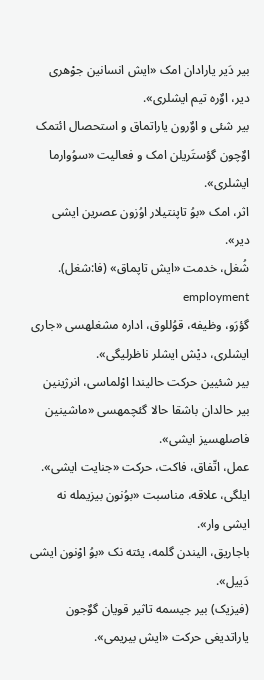بیر دَیر یارادان امک «ایش انسانین جوْهری دیر، اوٌره تیم ایشلری».
بیر شئی و اوٌرون یاراتماق و استحصال ائتمک اوٌچون گؤستَریلن امک و فعالیت «سوُوارما ایشلری».
اثر، امک «بوُ تاپنتیلار اوُزون عصرین ایشی دیر».
شُغل، خدمت «ایش تاپماق» (فا:شغل). employment
گؤرَو، وظیفه، قوُللوق، اداره مشغلهسی «جاری ایشلری، دیْش ایشلر ناظرلیگی».
بیر شئیین حرکت حالیندا اوْلماسی، انرژینین بیر حالدان باشقا حالا گئچمهسی «ماشینین فاصلهسیز ایشی».
عمل، اتّفاق، فاکت، حرکت «جنایت ایشی».
ایلگی، علاقه، مناسبت «بوُنون بیزیمله نه ایشی وار».
باجاریق، الیندن گلمه، یئته نک «بوُ اوْنون ایشی دَییل».
(فیزیک) بیر جیسمه تاثیر قویان گوٌجون یاراتدیغی حرکت «ایش بیریمی».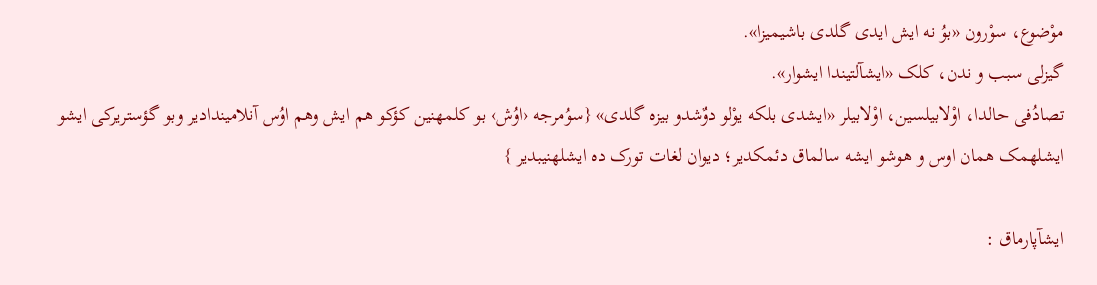موْضوع، سوْرون «بوُ نه ایش ایدی گلدی باشیمیزا».
گیزلی سبب و ندن، کلک «ایشآلتیندا ایشوار».
تصادُفی حالدا، اوْلابیلسین، اوْلابیلر «ایشدی بلکه یوْلو دوٌشدو بیزه گلدی» {سوُمرجه ‹اوُش› بو کلمهنین کؤکو هم ایش وهم اوُس آنلامیندادیر وبو گؤستریرکی ایشو ایشلهمک همان اوس و هوشو ایشه سالماق دئمکدیر؛ دیوان لغات تورک ده ایشلهنیبدیر }

ایشآپارماق :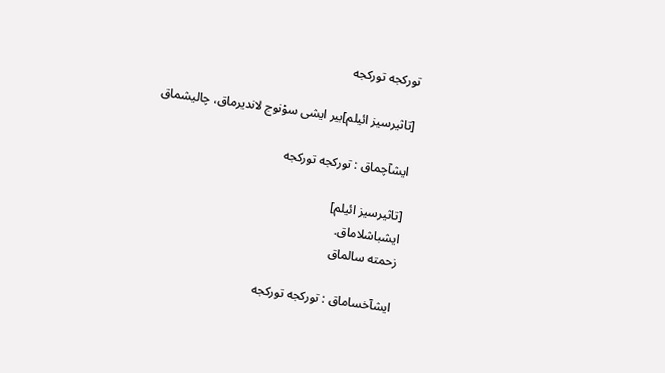تورکجه تورکجه

[تاثیرسیز ائیلم]بیر ایشی سوْنوج لاندیرماق، چالیشماق

ایشآچماق : تورکجه تورکجه

[تاثیرسیز ائیلم]
ایشباشلاماق.
زحمته سالماق

ایشآخساماق : تورکجه تورکجه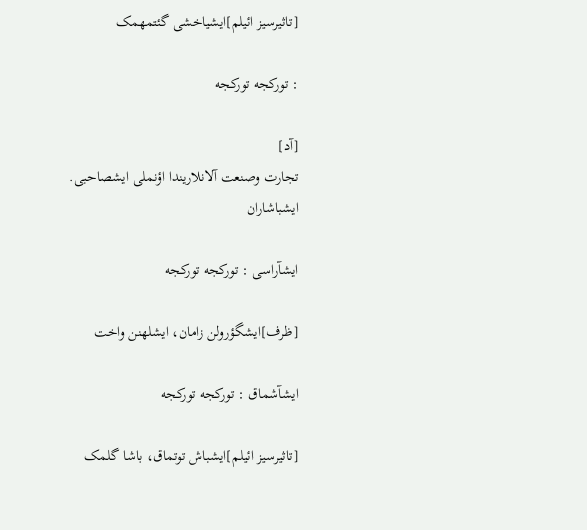[تاثیرسیز ائیلم]ایشیاخشی گئتمهمک

: تورکجه تورکجه

[آد]
تجارت وصنعت آلانلاریندا اؤنملی ایشصاحبی.
ایشباشاران

ایشآراسی : تورکجه تورکجه

[ظرف]ایشگؤرولن زامان، ایشلهنن واخت

ایشآشماق : تورکجه تورکجه

[تاثیرسیز ائیلم]ایشباش توتماق، باشا گلمک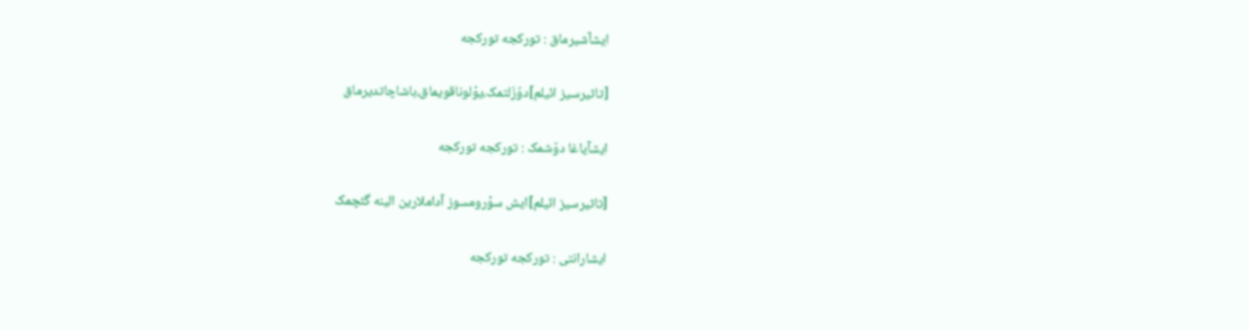ایشآشیرماق : تورکجه تورکجه

[تاثیرسیز ائیلم]دوٌزَلتمک،یوْلوناقویماق،باشاچاتدیرماق

ایشآیاغا دوٌشمک : تورکجه تورکجه

[تاثیرسیز ائیلم]ایش سوْرومسوز آداملارین الینه گئچمک

ایشارانتی : تورکجه تورکجه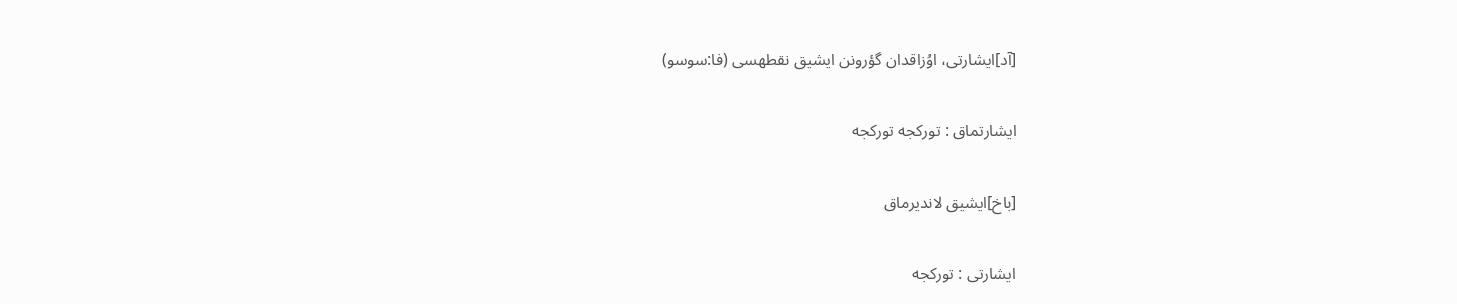[آد]ایشارتی، اوُزاقدان گؤرونن ایشیق نقطهسی (فا:سوسو)

ایشارتماق : تورکجه تورکجه

[باخ]ایشیق لاندیرماق

ایشارتی : تورکجه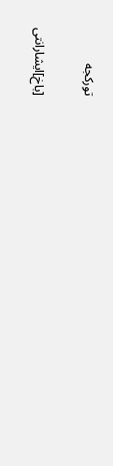تورکجه

[باخ]ایشارانتی